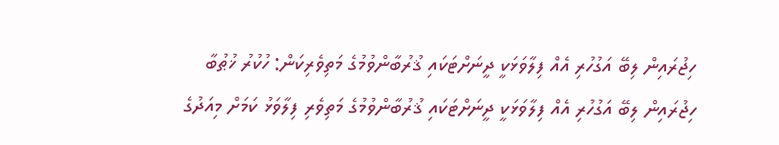ހިޖުރައިން ލިބޭ އަގުހުރި އެއް ފިލާވަޅަކީ ދީނަށްޓަކައި ޤުރުބާންވުމުގެ މަތިވެރިކަން: ހުކުރު ޚުޠުބާ
ހިޖުރައިން ލިބޭ އަގުހުރި އެއް ފިލާވަޅަކީ ދީނަށްޓަކައި ޤުރުބާންވުމުގެ މަތިވެރި ފިލާވަޅު ކަމަށް މިއަދުގެ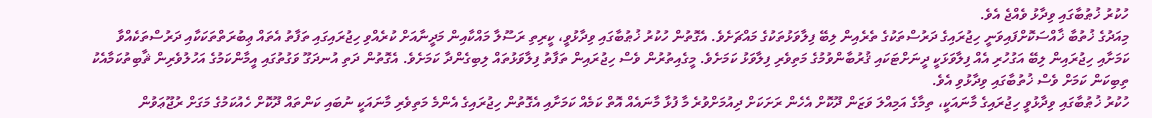ހުކުރު ޚުޠުބާގައި ވިދާޅު ވެއްޖެ އެވެ.
މިއަދުގެ ޚުތުބާ ޚާއްސަކޮށްފައިވަނީ ހިޖުރައިގެ ދަރުސްތަކުގެ ތެރެއިން ލިބޭ ފިލާވަޅުތަކުގެ މައްޗަށެވެ. އެގޮތުން ހުކުރު ޚުޠުބާގައި ވިދާޅުވީ، ކީރިތި ރަސޫލާ މައްކާއިން މަދީނާއަށް ކުރެއްވި ހިޖުރައިގައި ތަފާތު އެތައް ޢިބުރަތްތަކަކާއި ދަރުސްތަކެއްވާ ކަމަށާއި ހިޖުރައިން ލިބޭ އަގުހުރި އެއް ފިލާވަޅަކީ ދީނަށްޓަކައި ޤުރުބާންވުމުގެ މަތިވެރި ފިލާވަޅު ކަމަށެވެ. މީގެއިތުރުން ވެސް ހިޖުރައިން ތަފާތު ފިލާވަޅުތައް ލިބިގެންދާ ކަމަށެވެ. އެގޮތުން ދަތި އުނދަގޫ ވަގުތުގައި އީމާންކަމުގެ އަހުލުވެރިން ޘާބިތުކަމާއެކު ތިބިކަން ކަމަށް ވެސް ޚުތުބާގައި ވިދާޅުވި އެވެ.
ހުކުރު ޚުޠުބާގައި ވިދާޅުވީ ހިޖުރައިގެ މާނައަކީ، ތިމާގެ އަމިއްލަ ވަޒަން ދޫކޮށް އެހެން ރަށަކަށް ދިއުމަށްވުރެ މާ ފުޅާ މާނައެއް އޮތް ކަމެއް ކަމަށާއި އެގޮތުން ހިޖުރައިގެ އެންމެ މަތިވެރި މާނައަކީ ނުބައި ކަންތައް ދޫކޮށް ހެއުކަމުގެ މަގަށް ރުޖޫޢަވުން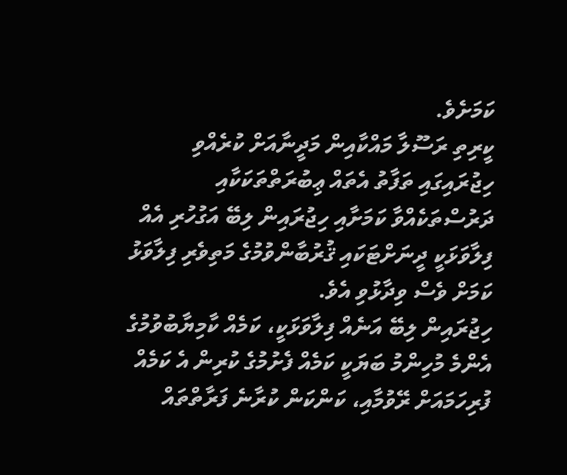ކަމަށެވެ.
ކީރިތި ރަސޫލާ މައްކާއިން މަދީނާއަށް ކުރެއްވި ހިޖުރައިގައި ތަފާތު އެތައް ޢިބުރަތްތަކަކާއި ދަރުސްތަކެއްވާ ކަމަށާއި ހިޖުރައިން ލިބޭ އަގުހުރި އެއް ފިލާވަޅަކީ ދީނަށްޓަކައި ޤުރުބާންވުމުގެ މަތިވެރި ފިލާވަޅު ކަމަށް ވެސް ވިދާޅުވި އެވެ.
ހިޖުރައިން ލިބޭ އަނެއް ފިލާވަޅަކީ، ކަމެއް ކާމިޔާބުވުމުގެ އެންމެ މުހިންމު ބަޔަކީ ކަމެއް ފެށުމުގެ ކުރިން އެ ކަމެއް ފުރިހަމައަށް ރޭވުމާއި، ކަންކަން ކުރާނެ ފަރާތްތައް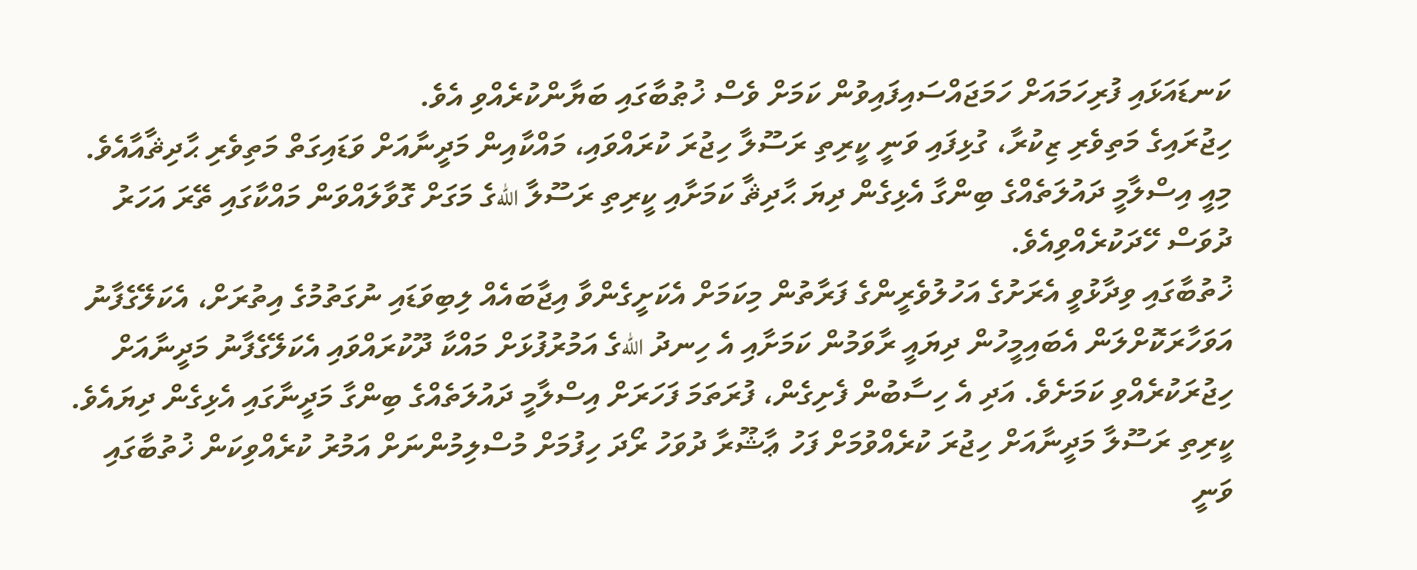ކަނޑައަޅައި ފުރިހަމައަށް ހަމަޖައްސައިފައިވުން ކަމަށް ވެސް ޚުޠުބާގައި ބަޔާންކުރެއްވި އެވެ.
ހިޖުރައިގެ މަތިވެރި ޒިކުރާ، ގުޅިފައި ވަނީ ކީރިތި ރަސޫލާ ހިޖުރަ ކުރައްވައި، މައްކާއިން މަދީނާއަށް ވަޑައިގަތް މަތިވެރި ޙާދިޘާއާއެވެ. މިއީ އިސްލާމީ ދައުލަތެއްގެ ބިންގާ އެޅިގެން ދިޔަ ޙާދިޘާ ކަމަށާއި ކީރިތި ރަސޫލާ اللهގެ މަގަށް ގޮވާލައްވަން މައްކާގައި ތޭރަ އަހަރު ދުވަސް ހޭދަކުރެއްވިއެވެ.
ޚުތުބާގައި ވިދާޅުވީ އެރަށުގެ އަހުލުވެރީންގެ ފަރާތުން މިކަމަށް އެކަށީގެންވާ އިޖާބައެއް ލިބިވަޑައި ނުގަތުމުގެ އިތުރަށް، އެކަލޭގެފާނު އަވަހާރަކޮށްލަން އެބައިމީހުން ދިޔައީ ރާވަމުން ކަމަށާއި އެ ހިނދު اللهގެ އަމުރުފުޅަށް މައްކާ ދޫކުރައްވައި އެކަލޭގެފާނު މަދީނާއަށް ހިޖުރަކުރެއްވި ކަމަށެވެ. އަދި އެ ހިސާބުން ފެށިގެން، ފުރަތަމަ ފަހަރަށް އިސްލާމީ ދައުލަތެއްގެ ބިންގާ މަދީނާގައި އެޅިގެން ދިޔައެވެ.
ކީރިތި ރަސޫލާ މަދީނާއަށް ހިޖުރަ ކުރެއްވުމަށް ފަހު ޢާޝޫރާ ދުވަހު ރޯދަ ހިފުމަށް މުސްލިމުންނަށް އަމުރު ކުރެއްވިކަން ޚުތުބާގައި ވަނީ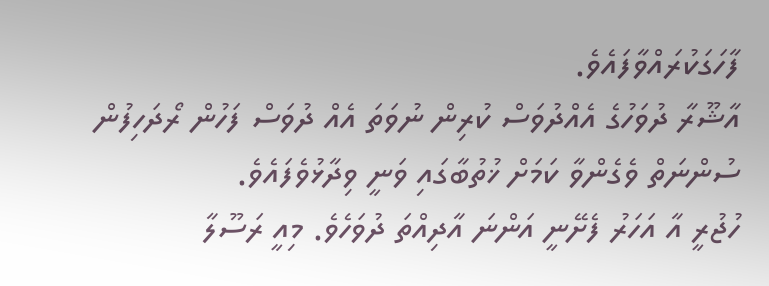ފާހަގަކުރައްވާފައެވެ.
އާޝޫރާ ދުވަހުގެ އެއްދުވަސް ކުރިން ނުވަތަ އެއް ދުވަސް ފަހުން ރޯދަހިފުން ސުންނަތް ވެގެންވާ ކަމަށް ޚުތުބާގައި ވަނީ ވިދާޅުވެފައެވެ.
ހުޖުރީ އާ އަހަރު ފެށޭނީ އަންނަ އާދިއްތަ ދުވަހެވެ. މިއީ ރަސޫލާ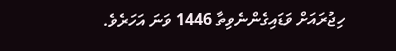ހިޖުރައަށް ވަޑައިގެންނެވިތާ 1446 ވަނަ އަހަރެވެ.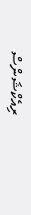ރިއެކްޝަންސް